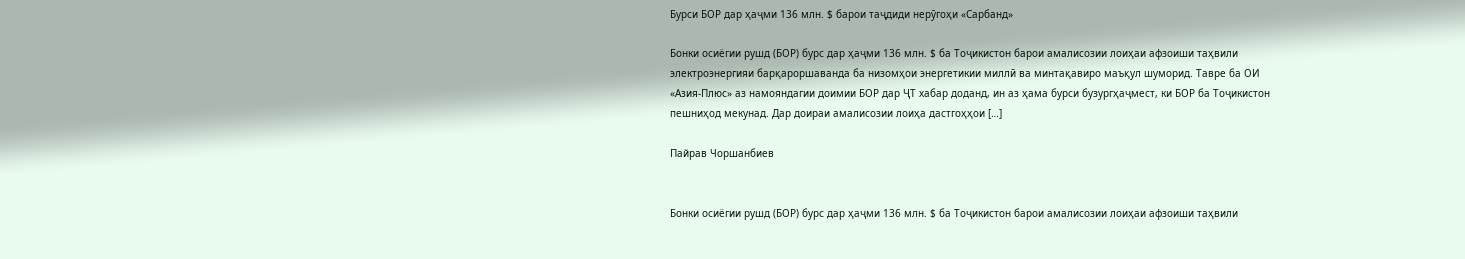Бурси БОР дар ҳаҷми 136 млн. $ барои таҷдиди нерӯгоҳи «Сарбанд»

Бонки осиёгии рушд (БОР) бурс дар ҳаҷми 136 млн. $ ба Тоҷикистон барои амалисозии лоиҳаи афзоиши таҳвили электроэнергияи барқароршаванда ба низомҳои энергетикии миллӣ ва минтақавиро маъқул шуморид. Тавре ба ОИ «Азия-Плюс» аз намояндагии доимии БОР дар ҶТ хабар доданд, ин аз ҳама бурси бузургҳаҷмест, ки БОР ба Тоҷикистон пешниҳод мекунад. Дар доираи амалисозии лоиҳа дастгоҳҳои […]

Пайрав Чоршанбиев


Бонки осиёгии рушд (БОР) бурс дар ҳаҷми 136 млн. $ ба Тоҷикистон барои амалисозии лоиҳаи афзоиши таҳвили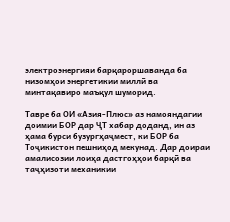электроэнергияи барқароршаванда ба низомҳои энергетикии миллӣ ва минтақавиро маъқул шуморид.

Тавре ба ОИ «Азия-Плюс» аз намояндагии доимии БОР дар ҶТ хабар доданд, ин аз ҳама бурси бузургҳаҷмест, ки БОР ба Тоҷикистон пешниҳод мекунад. Дар доираи амалисозии лоиҳа дастгоҳҳои барқӣ ва таҷҳизоти механикии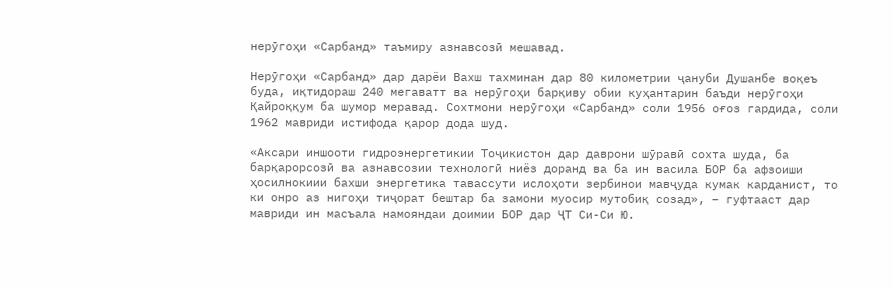нерӯгоҳи «Сарбанд» таъмиру азнавсозӣ мешавад.

Нерӯгоҳи «Сарбанд» дар дарёи Вахш тахминан дар 80 километрии ҷануби Душанбе воқеъ буда, иқтидораш 240 мегаватт ва нерӯгоҳи барқиву обии куҳантарин баъди нерӯгоҳи Қайроққум ба шумор меравад. Сохтмони нерӯгоҳи «Сарбанд» соли 1956 оғоз гардида, соли 1962 мавриди истифода қарор дода шуд.

«Аксари иншооти гидроэнергетикии Тоҷикистон дар даврони шӯравӣ сохта шуда, ба барқарорсозӣ ва азнавсозии технологӣ ниёз доранд ва ба ин васила БОР ба афзоиши ҳосилнокиии бахши энергетика тавассути ислоҳоти зербинои мавҷуда кумак карданист, то ки онро аз нигоҳи тиҷорат бештар ба замони муосир мутобиқ созад», – гуфтааст дар мавриди ин масъала намояндаи доимии БОР дар ҶТ Си-Си Ю.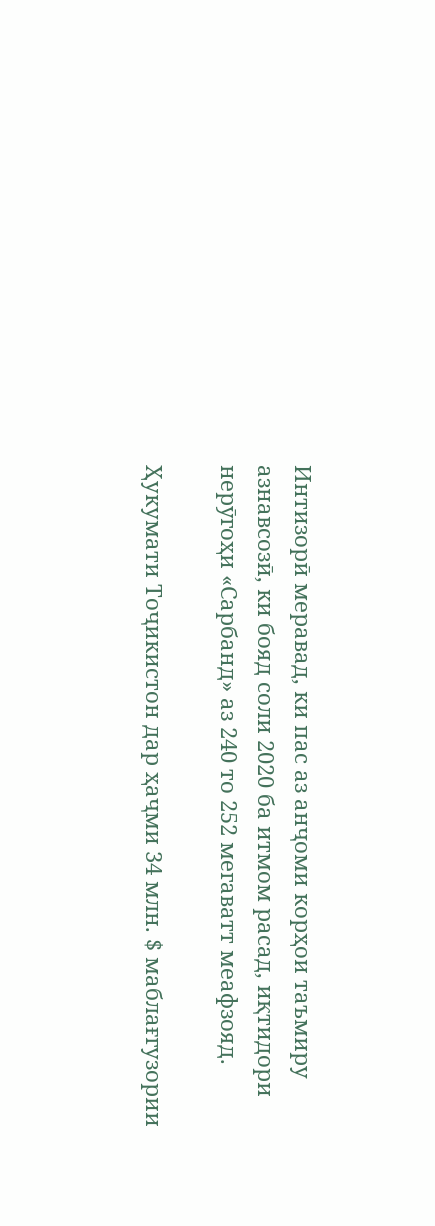Интизорӣ меравад, ки пас аз анҷоми корҳои таъмиру азнавсозӣ, ки бояд соли 2020 ба итмом расад, иқтидори нерӯгоҳи «Сарбанд» аз 240 то 252 мегаватт меафзояд.

Ҳукумати Тоҷикистон дар ҳаҷми 34 млн. $ маблағгузории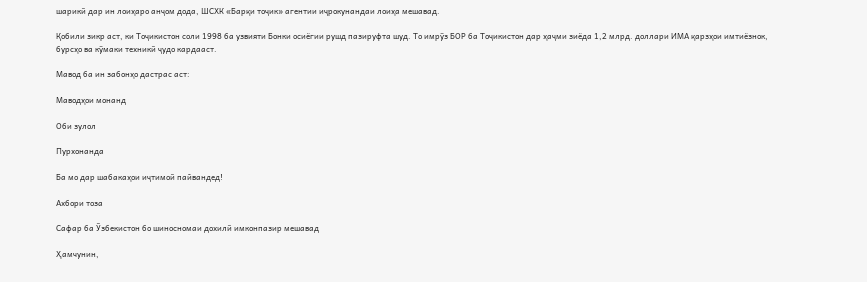шарикӣ дар ин лоиҳаро анҷом дода, ШСХК «Барқи тоҷик» агентии иҷрокунандаи лоиҳа мешавад.

Қобили зикр аст, ки Тоҷикистон соли 1998 ба узвияти Бонки осиёгии рушд пазируфта шуд. То имрӯз БОР ба Тоҷикистон дар ҳаҷми зиёда 1,2 млрд. доллари ИМА қарзҳои имтиёзнок, бурсҳо ва кӯмаки техникӣ ҷудо кардааст.

Мавод ба ин забонҳо дастрас аст:

Маводҳои монанд

Оби зулол

Пурхонанда

Ба мо дар шабакаҳои иҷтимоӣ пайвандед!

Ахбори тоза

Сафар ба Ӯзбекистон бо шиносномаи дохилӣ имконпазир мешавад

Ҳамчунин,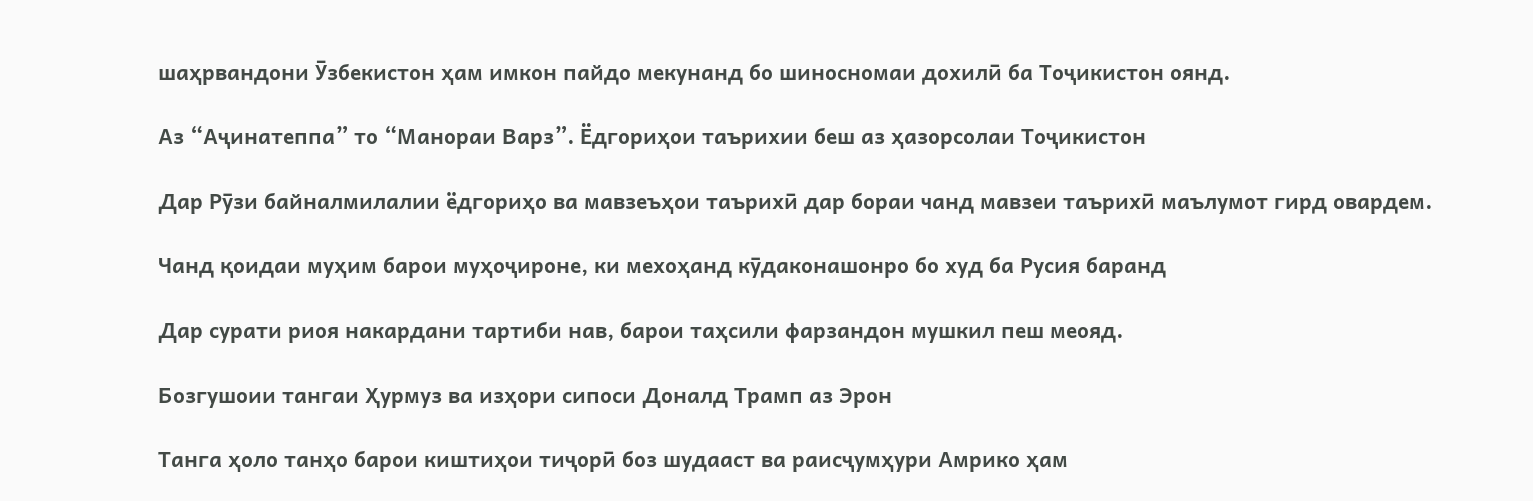шаҳрвандони Ӯзбекистон ҳам имкон пайдо мекунанд бо шиносномаи дохилӣ ба Тоҷикистон оянд.

Аз “Аҷинатеппа” то “Манораи Варз”. Ёдгориҳои таърихии беш аз ҳазорсолаи Тоҷикистон

Дар Рӯзи байналмилалии ёдгориҳо ва мавзеъҳои таърихӣ дар бораи чанд мавзеи таърихӣ маълумот гирд овардем.

Чанд қоидаи муҳим барои муҳоҷироне, ки мехоҳанд кӯдаконашонро бо худ ба Русия баранд

Дар сурати риоя накардани тартиби нав, барои таҳсили фарзандон мушкил пеш меояд.

Бозгушоии тангаи Ҳурмуз ва изҳори сипоси Доналд Трамп аз Эрон

Танга ҳоло танҳо барои киштиҳои тиҷорӣ боз шудааст ва раисҷумҳури Амрико ҳам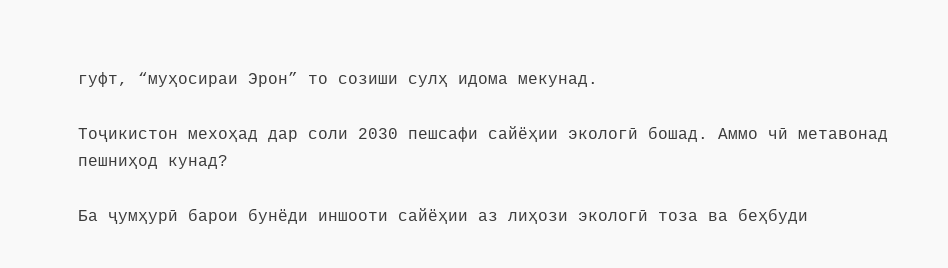гуфт, “муҳосираи Эрон” то созиши сулҳ идома мекунад.

Тоҷикистон мехоҳад дар соли 2030 пешсафи сайёҳии экологӣ бошад. Аммо чӣ метавонад пешниҳод кунад?

Ба ҷумҳурӣ барои бунёди иншооти сайёҳии аз лиҳози экологӣ тоза ва беҳбуди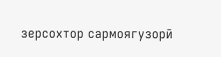зерсохтор сармоягузорӣ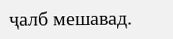ҷалб мешавад.